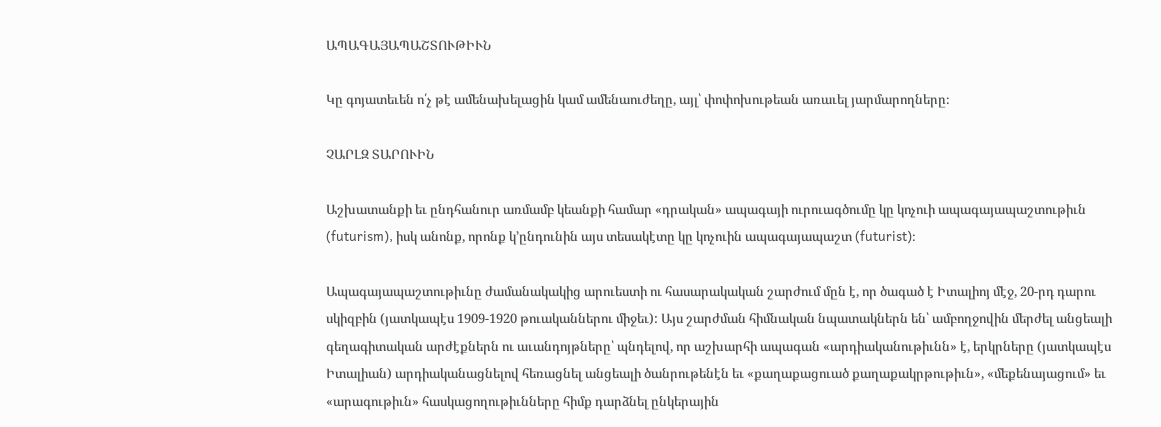ԱՊԱԳԱՅԱՊԱՇՏՈՒԹԻՒՆ

Կը գոյատեւեն ո՛չ թէ ամենախելացին կամ ամենաուժեղը, այլ՝ փոփոխութեան առաւել յարմարողները։

ՉԱՐԼԶ ՏԱՐՈՒԻՆ

Աշխատանքի եւ ընդհանուր առմամբ կեանքի համար «դրական» ապագայի ուրուագծումը կը կոչուի ապագայապաշտութիւն (futurism), իսկ անոնք, որոնք կ՚ընդունին այս տեսակէտը կը կոչուին ապագայապաշտ (futurist)։

Ապագայապաշտութիւնը ժամանակակից արուեստի ու հասարակական շարժում մըն է, որ ծագած է Իտալիոյ մէջ, 20-րդ դարու սկիզբին (յատկապէս 1909-1920 թուականներու միջեւ): Այս շարժման հիմնական նպատակներն են՝ ամբողջովին մերժել անցեալի գեղագիտական արժէքներն ու աւանդոյթները՝ պնդելով, որ աշխարհի ապագան «արդիականութիւնն» է, երկրները (յատկապէս Իտալիան) արդիականացնելով հեռացնել անցեալի ծանրութենէն եւ «քաղաքացուած քաղաքակրթութիւն», «մեքենայացում» եւ «արագութիւն» հասկացողութիւնները հիմք դարձնել ընկերային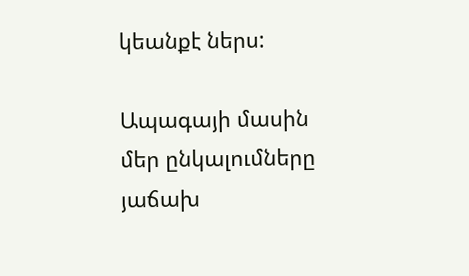կեանքէ ներս:

Ապագայի մասին մեր ընկալումները յաճախ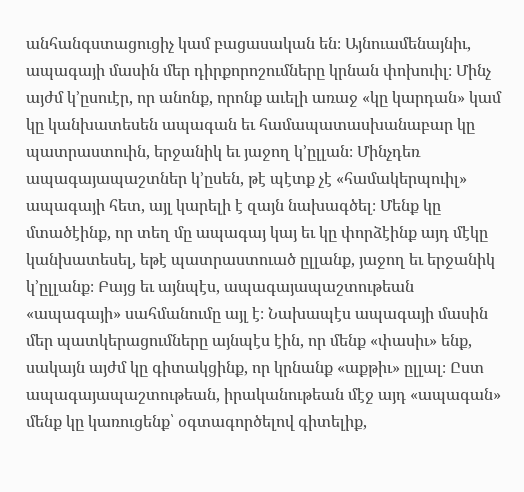անհանգստացուցիչ կամ բացասական են։ Այնուամենայնիւ, ապագայի մասին մեր դիրքորոշումները կրնան փոխուիլ։ Մինչ այժմ կ՚ըսուէր, որ անոնք, որոնք աւելի առաջ «կը կարդան» կամ կը կանխատեսեն ապագան եւ համապատասխանաբար կը պատրաստուին, երջանիկ եւ յաջող կ՚ըլլան։ Մինչդեռ ապագայապաշտներ կ՚ըսեն, թէ պէտք չէ «համակերպուիլ» ապագայի հետ, այլ կարելի է զայն նախագծել։ Մենք կը մտածէինք, որ տեղ մը ապագայ կայ եւ կը փորձէինք այդ մէկը կանխատեսել, եթէ պատրաստուած ըլլանք, յաջող եւ երջանիկ կ՚ըլլանք։ Բայց եւ այնպէս, ապագայապաշտութեան «ապագայի» սահմանումը այլ է։ Նախապէս ապագայի մասին մեր պատկերացումները այնպէս էին, որ մենք «փասիւ» ենք, սակայն այժմ կը գիտակցինք, որ կրնանք «աքթիւ» ըլլալ։ Ըստ ապագայապաշտութեան, իրականութեան մէջ այդ «ապագան» մենք կը կառուցենք՝ օգտագործելով գիտելիք,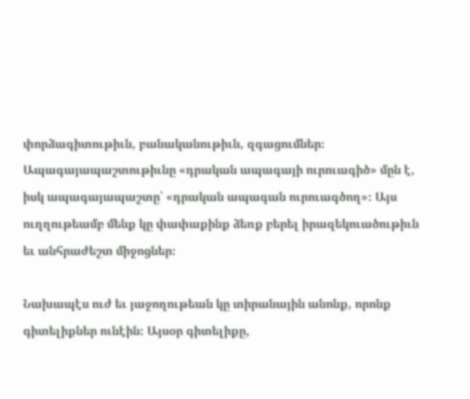փորձագիտութիւն, բանականութիւն, զգացումներ։ Ապագայապաշտութիւնը «դրական ապագայի ուրուագիծ» մըն է, իսկ ապագայապաշտը՝ «դրական ապագան ուրուագծող»։ Այս ուղղութեամբ մենք կը փափաքինք ձեռք բերել իրազեկուածութիւն եւ անհրաժեշտ միջոցներ։

Նախապէս ուժ եւ յաջողութեան կը տիրանային անոնք, որոնք գիտելիքներ ունէին։ Այսօր գիտելիքը,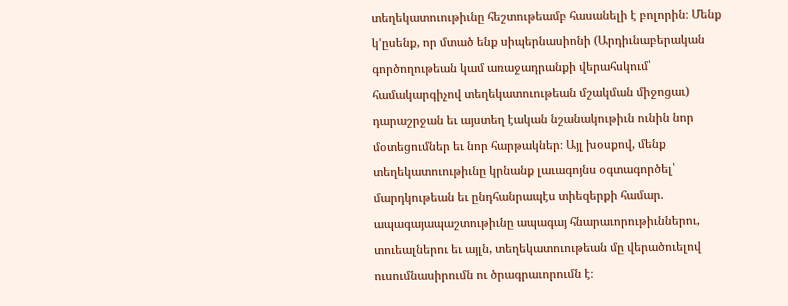տեղեկատուութիւնը հեշտութեամբ հասանելի է բոլորին։ Մենք կ՚ըսենք, որ մտած ենք սիպերնասիոնի (Արդիւնաբերական գործողութեան կամ առաջադրանքի վերահսկում՝ համակարգիչով տեղեկատուութեան մշակման միջոցաւ) դարաշրջան եւ այստեղ էական նշանակութիւն ունին նոր մօտեցումներ եւ նոր հարթակներ։ Այլ խօսքով, մենք տեղեկատուութիւնը կրնանք լաւագոյնս օգտագործել՝ մարդկութեան եւ ընդհանրապէս տիեզերքի համար. ապագայապաշտութիւնը ապագայ հնարաւորութիւններու, տուեալներու եւ այլն, տեղեկատուութեան մը վերածուելով ուսումնասիրումն ու ծրագրաւորումն է։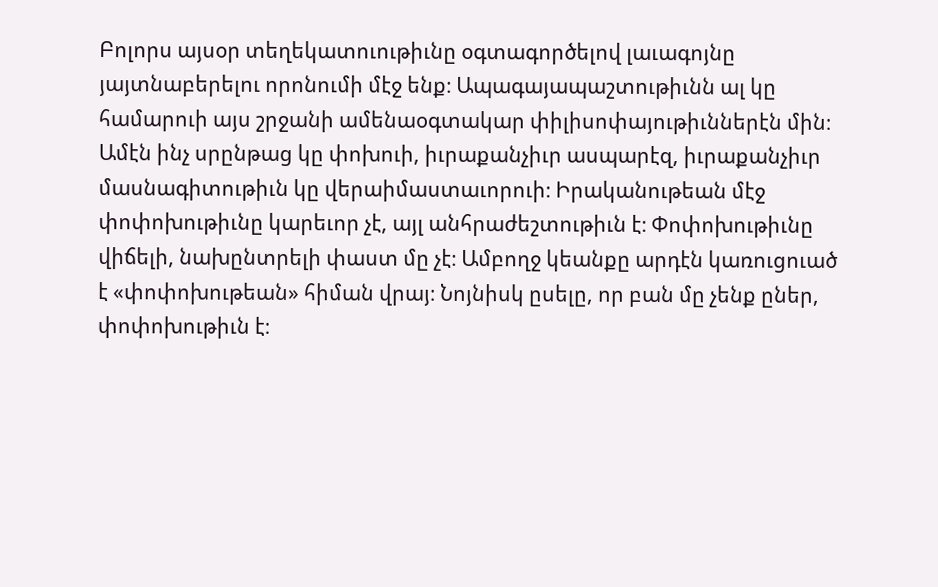Բոլորս այսօր տեղեկատուութիւնը օգտագործելով լաւագոյնը յայտնաբերելու որոնումի մէջ ենք։ Ապագայապաշտութիւնն ալ կը համարուի այս շրջանի ամենաօգտակար փիլիսոփայութիւններէն մին։ Ամէն ինչ սրընթաց կը փոխուի, իւրաքանչիւր ասպարէզ, իւրաքանչիւր մասնագիտութիւն կը վերաիմաստաւորուի։ Իրականութեան մէջ փոփոխութիւնը կարեւոր չէ, այլ անհրաժեշտութիւն է։ Փոփոխութիւնը վիճելի, նախընտրելի փաստ մը չէ։ Ամբողջ կեանքը արդէն կառուցուած է «փոփոխութեան» հիման վրայ։ Նոյնիսկ ըսելը, որ բան մը չենք ըներ, փոփոխութիւն է։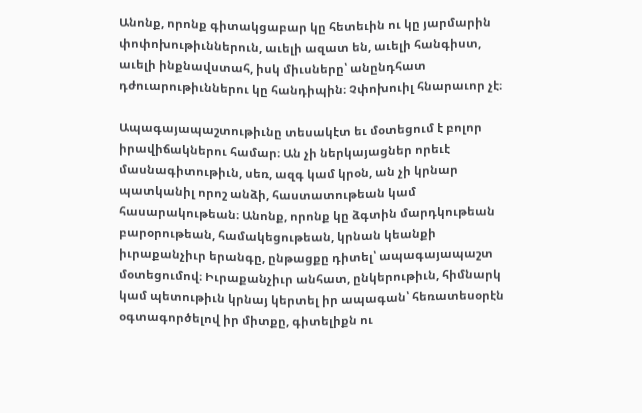Անոնք, որոնք գիտակցաբար կը հետեւին ու կը յարմարին փոփոխութիւններուն, աւելի ազատ են, աւելի հանգիստ, աւելի ինքնավստահ, իսկ միւսները՝ անընդհատ դժուարութիւններու կը հանդիպին։ Չփոխուիլ հնարաւոր չէ։

Ապագայապաշտութիւնը տեսակէտ եւ մօտեցում է բոլոր իրավիճակներու համար։ Ան չի ներկայացներ որեւէ մասնագիտութիւն, սեռ, ազգ կամ կրօն, ան չի կրնար պատկանիլ որոշ անձի, հաստատութեան կամ հասարակութեան։ Անոնք, որոնք կը ձգտին մարդկութեան բարօրութեան, համակեցութեան, կրնան կեանքի իւրաքանչիւր երանգը, ընթացքը դիտել՝ ապագայապաշտ մօտեցումով։ Իւրաքանչիւր անհատ, ընկերութիւն, հիմնարկ կամ պետութիւն կրնայ կերտել իր ապագան՝ հեռատեսօրէն օգտագործելով իր միտքը, գիտելիքն ու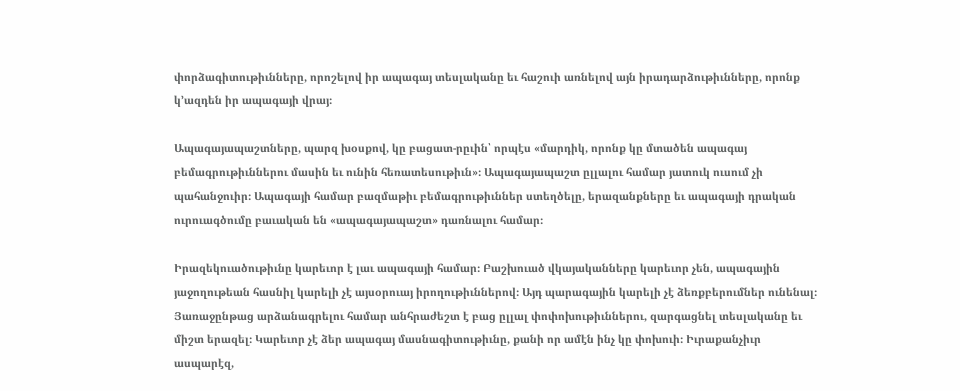փորձագիտութիւնները, որոշելով իր ապագայ տեսլականը եւ հաշուի առնելով այն իրադարձութիւնները, որոնք կ՚ազդեն իր ապագայի վրայ։

Ապագայապաշտները, պարզ խօսքով, կը բացատ-րըւին՝ որպէս «մարդիկ, որոնք կը մտածեն ապագայ բեմագրութիւններու մասին եւ ունին հեռատեսութիւն»։ Ապագայապաշտ ըլլալու համար յատուկ ուսում չի պահանջուիր։ Ապագայի համար բազմաթիւ բեմագրութիւններ ստեղծելը, երազանքները եւ ապագայի դրական ուրուագծումը բաւական են «ապագայապաշտ» դառնալու համար։

Իրազեկուածութիւնը կարեւոր է լաւ ապագայի համար։ Բաշխուած վկայականները կարեւոր չեն, ապագային յաջողութեան հասնիլ կարելի չէ այսօրուայ իրողութիւններով։ Այդ պարագային կարելի չէ ձեռքբերումներ ունենալ։ Յառաջընթաց արձանագրելու համար անհրաժեշտ է բաց ըլլալ փոփոխութիւններու, զարգացնել տեսլականը եւ միշտ երազել։ Կարեւոր չէ ձեր ապագայ մասնագիտութիւնը, քանի որ ամէն ինչ կը փոխուի։ Իւրաքանչիւր ասպարէզ,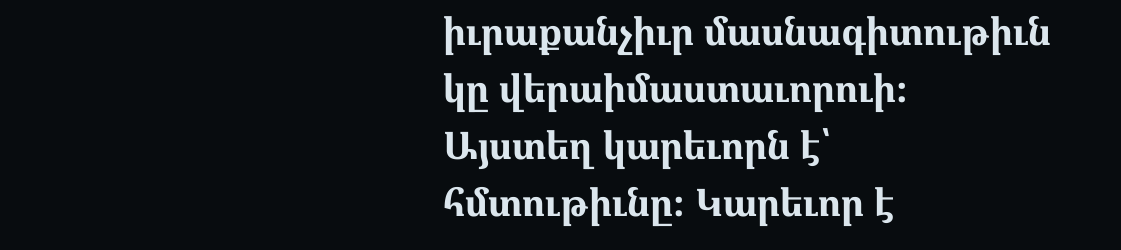իւրաքանչիւր մասնագիտութիւն կը վերաիմաստաւորուի։ Այստեղ կարեւորն է՝ հմտութիւնը։ Կարեւոր է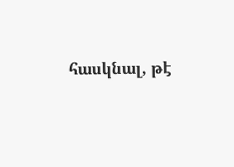հասկնալ, թէ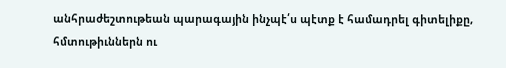անհրաժեշտութեան պարագային ինչպէ՛ս պէտք է համադրել գիտելիքը, հմտութիւններն ու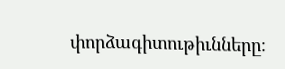փորձագիտութիւնները։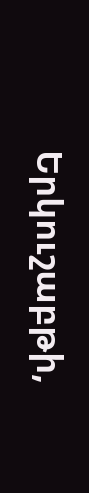Երկուշաբթի,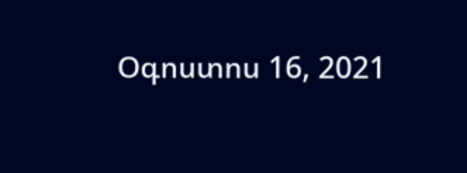Օգոստոս 16, 2021